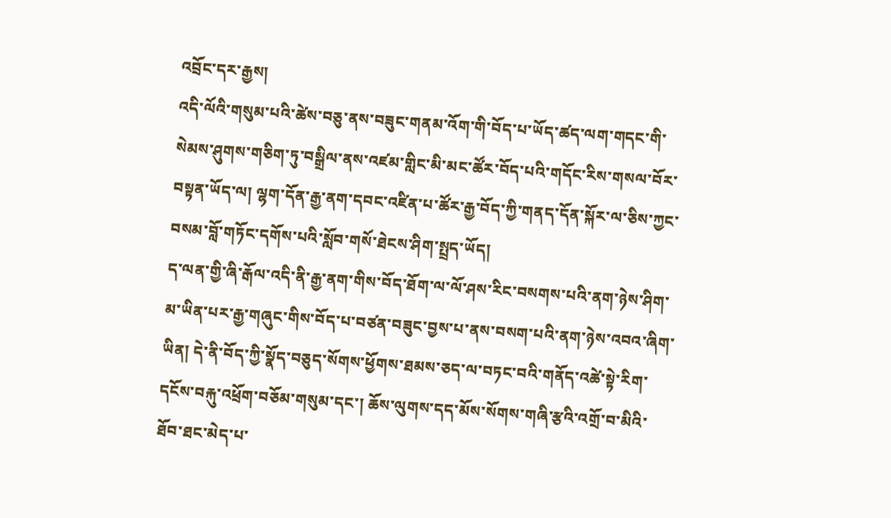འབྲོང་དར་རྒྱས།
འདི་ལོའི་གསུམ་པའི་ཚེས་བཅུ་ནས་བཟུང་གནམ་འོག་གི་བོད་པ་ཡོད་ཚད་ལག་གདང་གི་སེམས་ཤུགས་གཅིག་ཏུ་བསྒྲིལ་ནས་འཛམ་གླིང་མི་མང་ཚོར་བོད་པའི་གདོང་རིས་གསལ་བོར་བསྟན་ཡོད་ལ། ལྷག་དོན་རྒྱ་ནག་དབང་འཛིན་པ་ཚོར་རྒྱ་བོད་ཀྱི་གནད་དོན་སྐོར་ལ་ཅིས་ཀྱང་བསམ་བློ་གཏོང་དགོས་པའི་སློབ་གསོ་ཐེངས་ཤིག་སྤྲད་ཡོད།
ད་ལན་གྱི་ཞི་རྒོལ་འདི་ནི་རྒྱ་ནག་གིས་བོད་ཐོག་ལ་ལོ་ཤས་རིང་བསགས་པའི་ནག་ཉེས་ཤིག་མ་ཡིན་པར་རྒྱ་གཞུང་གིས་བོད་པ་བཙན་བཟུང་བྱས་པ་ནས་བསག་པའི་ནག་ཉེས་འབའ་ཞིག་ཡིན། དེ་ནི་བོད་ཀྱི་སྣོད་བཅུད་སོགས་ཕྱོགས་ཐམས་ཅད་ལ་བཏང་བའི་གནོད་འཚེ་སྟེ་རིག་དངོས་བརྐུ་འཕྲོག་བཅོམ་གསུམ་དང་། ཆོས་ལུགས་དད་མོས་སོགས་གཞི་རྩའི་འགྲོ་བ་མིའི་ཐོབ་ཐང་མེད་པ་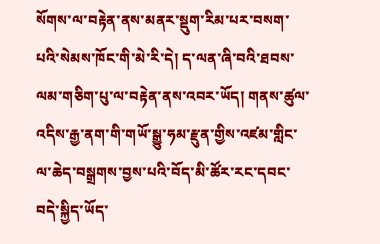སོགས་ལ་བརྟེན་ནས་མནར་སྡུག་རིམ་པར་བསག་པའི་སེམས་ཁོང་གི་མེ་རི་དེ། ད་ལན་ཞི་བའི་ཐབས་ལམ་གཅིག་པུ་ལ་བརྟེན་ནས་འབར་ཡོད། གནས་ཚུལ་འདིས་རྒྱ་ནག་གི་གཡོ་སྒྱུ་ཧམ་རྫུན་གྱིས་འཛམ་གླིང་ལ་ཆེད་བསྒྲགས་བྱས་པའི་བོད་མི་ཚོར་རང་དབང་བདེ་སྐྱིད་ཡོད་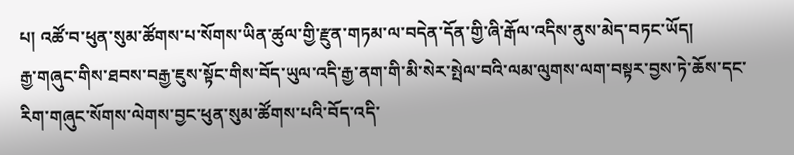པ། འཚོ་བ་ཕུན་སུམ་ཚོགས་པ་སོགས་ཡིན་ཚུལ་གྱི་རྫུན་གཏམ་ལ་བདེན་དོན་གྱི་ཞི་རྒོལ་འདིས་ནུས་མེད་བཏང་ཡོད།
རྒྱ་གཞུང་གིས་ཐབས་བརྒྱ་ཇུས་སྟོང་གིས་བོད་ཡུལ་འདི་རྒྱ་ནག་གི་མི་སེར་སྤེལ་བའི་ལམ་ལུགས་ལག་བསྟར་བྱས་ཏེ་ཆོས་དང་རིག་གཞུང་སོགས་ལེགས་བྱང་ཕུན་སུམ་ཚོགས་པའི་བོད་འདི་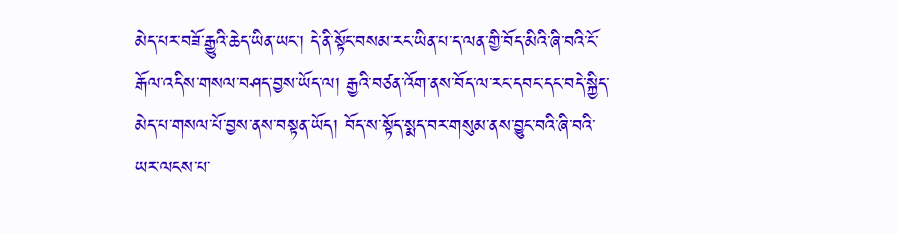མེད་པར་བཟོ་རྒྱུའི་ཆེད་ཡིན་ཡང་། དེ་ནི་སྟོང་བསམ་རང་ཡིན་པ་ད་ལན་གྱི་བོད་མིའི་ཞི་བའི་ངོ་རྒོལ་འདིས་གསལ་བཤད་བྱས་ཡོད་ལ། རྒྱའི་བཙན་འོག་ནས་བོད་ལ་རང་དབང་དང་བདེ་སྐྱིད་མེད་པ་གསལ་པོ་བྱས་ནས་བསྟན་ཡོད། བོད་ས་སྟོད་སྨད་བར་གསུམ་ནས་བྱུང་བའི་ཞི་བའི་ཡར་ལངས་པ་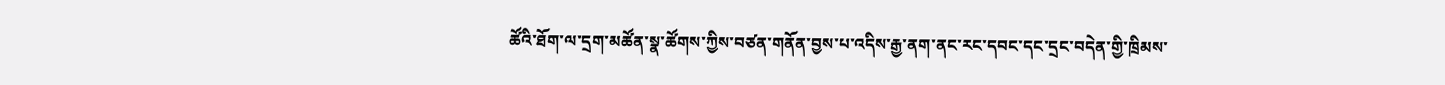ཚོའི་ཐོག་ལ་དྲག་མཚོན་སྣ་ཚོགས་ཀྱིས་བཙན་གནོན་བྱས་པ་འདིས་རྒྱ་ནག་ནང་རང་དབང་དང་དྲང་བདེན་གྱི་ཁྲིམས་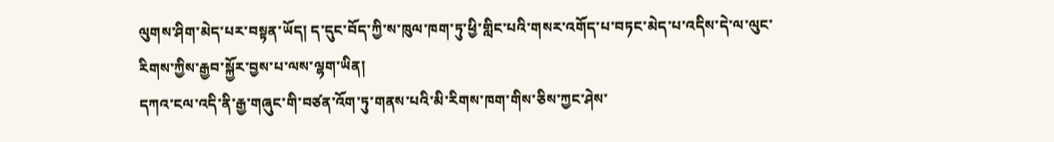ལུགས་ཤིག་མེད་པར་བསྟན་ཡོད། ད་དུང་བོད་ཀྱི་ས་ཁུལ་ཁག་ཏུ་ཕྱི་གླིང་པའི་གསར་འགོད་པ་བཏང་མེད་པ་འདིས་དེ་ལ་ལུང་རིགས་ཀྱིས་རྒྱབ་སྐྱོར་བྱས་པ་ལས་ལྷག་ཡིན།
དཀའ་ངལ་འདི་ནི་རྒྱ་གཞུང་གི་བཙན་འོག་ཏུ་གནས་པའི་མི་རིགས་ཁག་གིས་ཅིས་ཀྱང་ཤེས་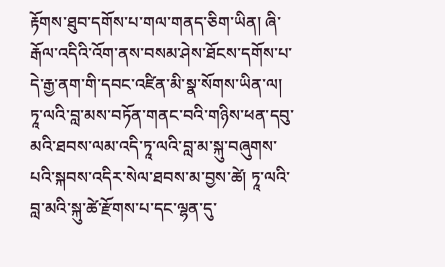རྟོགས་ཐུབ་དགོས་པ་གལ་གནད་ཅིག་ཡིན། ཞི་རྒོལ་འདིའི་འོག་ནས་བསམ་ཤེས་ཐོངས་དགོས་པ་དེ་རྒྱ་ནག་གི་དབང་འཛིན་མི་སྣ་སོགས་ཡིན་ལ། ཏཱ་ལའི་བླ་མས་བཏོན་གནང་བའི་གཉིས་ཕན་དབུ་མའི་ཐབས་ལམ་འདི་ཏཱ་ལའི་བླ་མ་སྐུ་བཞུགས་པའི་སྐབས་འདིར་སེལ་ཐབས་མ་བྱས་ཚེ། ཏཱ་ལའི་བླ་མའི་སྐུ་ཚེ་རྫོགས་པ་དང་ལྷན་དུ་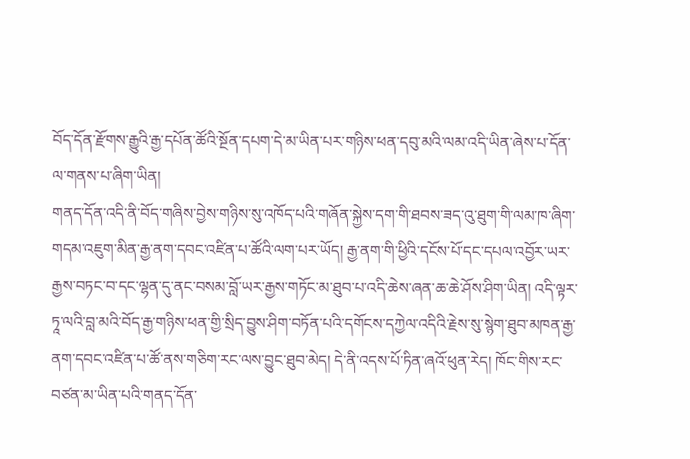བོད་དོན་རྫོགས་རྒྱུའི་རྒྱ་དཔོན་ཚོའི་སྔོན་དཔག་དེ་མ་ཡིན་པར་གཉིས་ཕན་དབུ་མའི་ལམ་འདི་ཡིན་ཞེས་པ་དོན་ལ་གནས་པ་ཞིག་ཡིན།
གནད་དོན་འདི་ནི་བོད་གཞིས་བྱེས་གཉིས་སུ་འཁོད་པའི་གཞོན་སྐྱེས་དག་གི་ཐབས་ཟད་འུ་ཐུག་གི་ལམ་ཁ་ཞིག་གདམ་འཇུག་མིན་རྒྱ་ནག་དབང་འཛིན་པ་ཚོའི་ལག་པར་ཡོད། རྒྱ་ནག་གི་ཕྱིའི་དངོས་པོ་དང་དཔལ་འབྱོར་ཡར་རྒྱས་བཏང་བ་དང་ལྷན་དུ་ནང་བསམ་བློ་ཡར་རྒྱས་གཏོང་མ་ཐུབ་པ་འདི་ཆེས་ཞན་ཆ་ཆེ་ཤོས་ཤིག་ཡིན། འདི་ལྟར་ཏཱ་ལའི་བླ་མའི་བོད་རྒྱ་གཉིས་ཕན་གྱི་སྲིད་བྱུས་ཤིག་བཏོན་པའི་དགོངས་དཀྱེལ་འདིའི་རྗེས་སུ་སྙེག་ཐུབ་མཁན་རྒྱ་ནག་དབང་འཛིན་པ་ཚོ་ནས་གཅིག་རང་ལས་བྱུང་ཐུབ་མེད། དེ་ནི་འདས་པོ་ཏིན་ཞའོ་ཕུན་རེད། ཁོང་གིས་རང་བཙན་མ་ཡིན་པའི་གནད་དོན་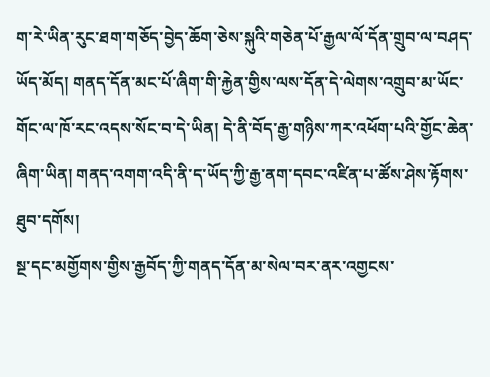ག་རེ་ཡིན་རུང་ཐག་གཅོད་བྱེད་ཆོག་ཅེས་སྐུའི་གཅེན་པོ་རྒྱལ་ལོ་དོན་གྲུབ་ལ་བཤད་ཡོད་མོད། གནད་དོན་མང་པོ་ཞིག་གི་རྐྱེན་གྱིས་ལས་དོན་དེ་ལེགས་འགྲུབ་མ་ཡོང་གོང་ལ་ཁོ་རང་འདས་སོང་བ་དེ་ཡིན། དེ་ནི་བོད་རྒྱ་གཉིས་ཀར་འཕོག་པའི་གྱོང་ཆེན་ཞིག་ཡིན། གནད་འགག་འདི་ནི་ད་ཡོད་ཀྱི་རྒྱ་ནག་དབང་འཛིན་པ་ཚོས་ཤེས་རྟོགས་ཐུབ་དགོས།
སྔ་དང་མགྱོགས་གྱིས་རྒྱབོད་ཀྱི་གནད་དོན་མ་སེལ་བར་ནར་འགྱངས་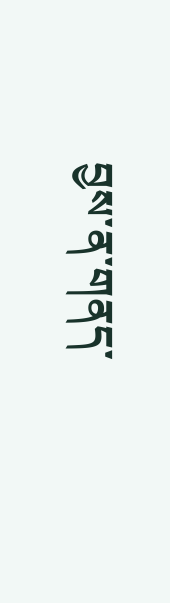བྱས་ན་གནད་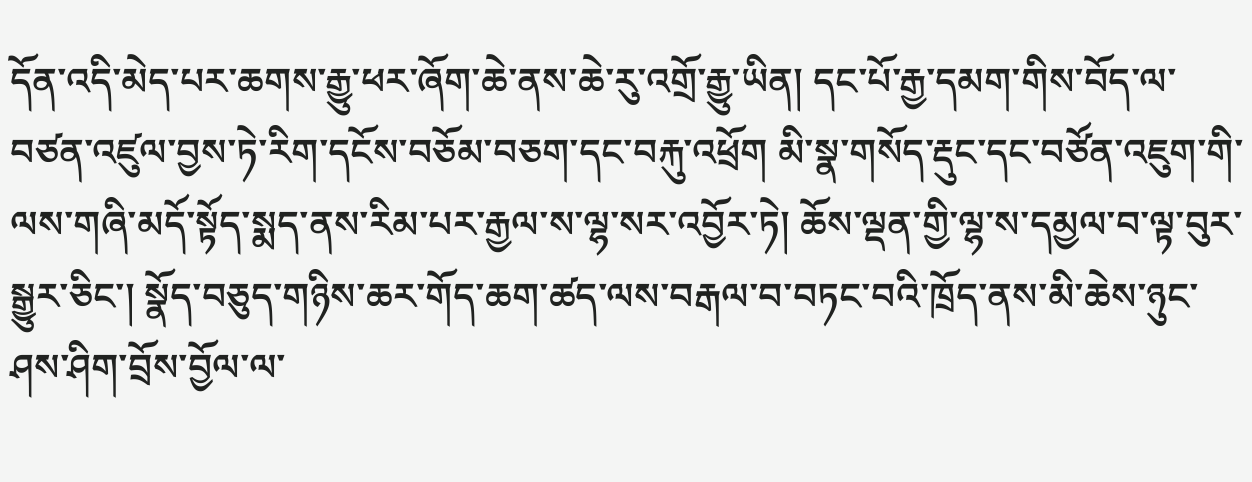དོན་འདི་མེད་པར་ཆགས་རྒྱུ་ཕར་ཞོག་ཆེ་ནས་ཆེ་རུ་འགྲོ་རྒྱུ་ཡིན། དང་པོ་རྒྱ་དམག་གིས་བོད་ལ་བཙན་འཛུལ་བྱས་ཏེ་རིག་དངོས་བཅོམ་བཅག་དང་བརྐུ་འཕྲོག མི་སྣ་གསོད་རྡུང་དང་བཙོན་འཇུག་གི་ལས་གཞི་མདོ་སྟོད་སྨད་ནས་རིམ་པར་རྒྱལ་ས་ལྷ་སར་འབྱོར་ཏེ། ཆོས་ལྡན་གྱི་ལྷ་ས་དམྱལ་བ་ལྟ་བུར་སྒྱུར་ཅིང་། སྣོད་བཅུད་གཉིས་ཆར་གོད་ཆག་ཚད་ལས་བརྒལ་བ་བཏང་བའི་ཁྲོད་ནས་མི་ཆེས་ཉུང་ཤས་ཤིག་བྲོས་བྱོལ་ལ་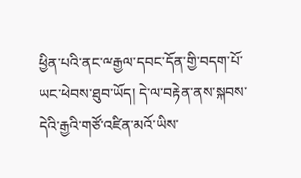ཕྱིན་པའི་ནང་ྋརྒྱལ་དབང་དོན་གྱི་བདག་པོ་ཡང་ཕེབས་ཐུབ་ཡོད། དེ་ལ་བརྟེན་ནས་སྐབས་དེའི་རྒྱའི་གཙོ་འཛིན་མའོ་ཡིས་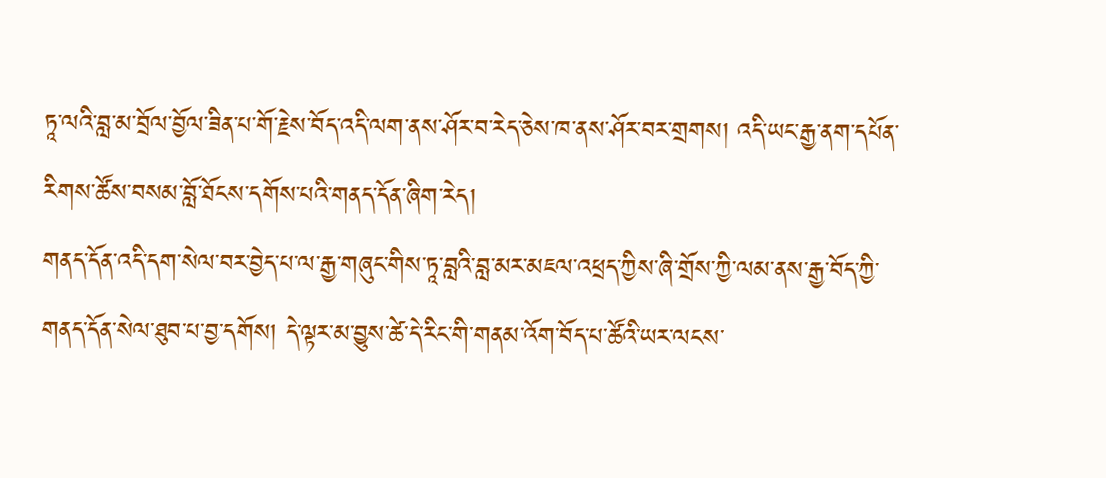ཏཱ་ལའི་བླ་མ་བྲོལ་བྱོལ་ཟིན་པ་གོ་རྗེས་བོད་འདི་ལག་ནས་ཤོར་བ་རེད་ཅེས་ཁ་ནས་ཤོར་བར་གྲགས། འདི་ཡང་རྒྱ་ནག་དཔོན་རིགས་ཚོས་བསམ་བློ་ཐོངས་དགོས་པའི་གནད་དོན་ཞིག་རེད།
གནད་དོན་འདི་དག་སེལ་བར་བྱེད་པ་ལ་རྒྱ་གཞུང་གིས་ཏཱ་བླའི་བླ་མར་མཇལ་འཕྲད་ཀྱིས་ཞི་གྲོས་ཀྱི་ལམ་ནས་རྒྱ་བོད་ཀྱི་གནད་དོན་སེལ་ཐུབ་པ་བྱ་དགོས། དེ་ལྟར་མ་བྱུས་ཚེ་དེ་རིང་གི་གནམ་འོག་བོད་པ་ཚོའི་ཡར་ལངས་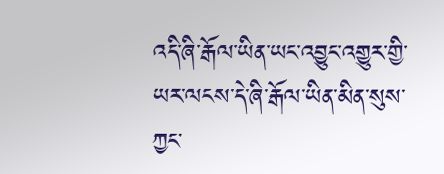འདི་ཞི་རྒོལ་ཡིན་ཡང་འབྱུང་འགྱུར་གྱི་ཡར་ལངས་དེ་ཞི་རྒོལ་ཡིན་མིན་སུས་ཀྱང་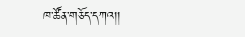ཁ་ཚོན་གཅོད་དཀའ།།